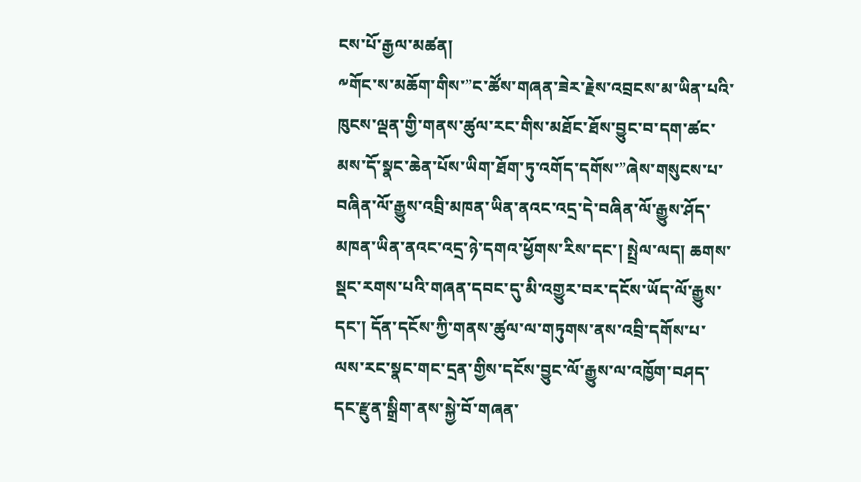ངས་པོ་རྒྱལ་མཚན།
༸གོང་ས་མཆོག་གིས་”ང་ཚོས་གཞན་ཟེར་རྗེས་འབྲངས་མ་ཡིན་པའི་ཁུངས་ལྡན་གྱི་གནས་ཚུལ་རང་གིས་མཐོང་ཐོས་བྱུང་བ་དག་ཚང་མས་དོ་སྣང་ཆེན་པོས་ཡིག་ཐོག་ཏུ་འགོད་དགོས་”ཞེས་གསུངས་པ་བཞིན་ལོ་རྒྱུས་འབྲི་མཁན་ཡིན་ནའང་འདྲ་དེ་བཞིན་ལོ་རྒྱུས་ཤོད་མཁན་ཡིན་ནའང་འདྲ་ཉེ་དགའ་ཕྱོགས་རིས་དང་། སྤྲེལ་ལད། ཆགས་སྡང་རགས་པའི་གཞན་དབང་དུ་མི་འགྱུར་བར་དངོས་ཡོད་ལོ་རྒྱུས་དང་། དོན་དངོས་ཀྱི་གནས་ཚུལ་ལ་གཏུགས་ནས་འབྲི་དགོས་པ་ལས་རང་སྣང་གང་དྲན་གྱིས་དངོས་བྱུང་ལོ་རྒྱུས་ལ་འཁྱོག་བཤད་དང་རྫུན་སྒྲིག་ནས་སྐྱེ་བོ་གཞན་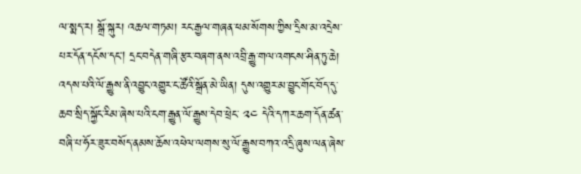ལ་སྨད་ར། སྒྲོ་སྐུར། འཆལ་གཏམ། རང་རྒྱལ་གཞན་ཕམ་སོགས་ཀྱིས་དྲིས་མ་འདྲེས་པར་དོན་དངོས་དང། དྲང་བདེན་གཞི་རྩར་བཞག་ནས་འབྲི་རྒྱུ་གལ་འགངས་ཤིན་ཏུ་ཆེ། འདས་པའི་ལོ་རྒྱུས་ནི་འབྱུང་འགྱུར་ང་ཚོའི་སྒྲོན་མེ་ཡིན། དུས་འགྱུར་མ་བྱུང་གོང་བོད་དུ་ཆབ་སྲིད་སྐྱོང་རིམ་ཞེས་པའི་ངག་རྒྱུན་ལོ་རྒྱུས་དེབ་ཕྲེང་ ༢༤ དེའི་དཀར་ཆག་དོན་ཚན་བཞི་པ་ཧོར་ཟུར་བསོད་ནམས་ཆོས་འཕེལ་ལགས་སུ་ལོ་རྒྱུས་བཀའ་འདྲི་ཞུས་ལན་ཞེས་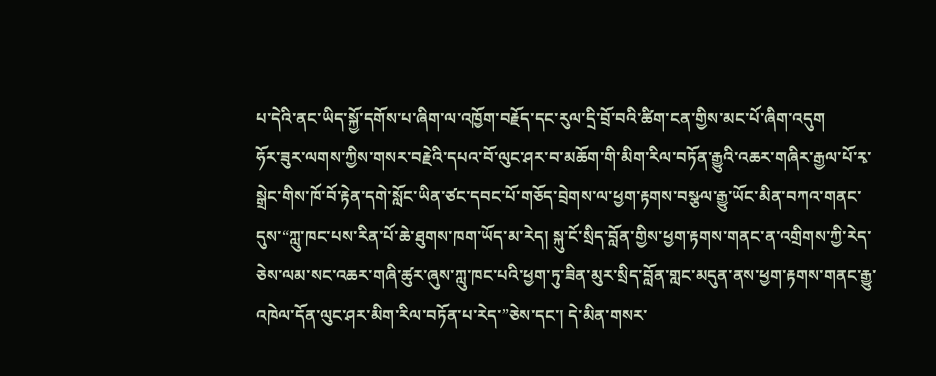པ་དེའི་ནང་ཡིད་སྐྱོ་དགོས་པ་ཞིག་ལ་འཁྱོག་བརྗོད་དང་རུལ་དྲི་བྲོ་བའི་ཚིག་ངན་གྱིས་མང་པོ་ཞིག་འདུག
ཧོར་ཟུར་ལགས་ཀྱིས་གསར་བརྗེའི་དཔའ་བོ་ལུང་ཤར་བ་མཆོག་གི་མིག་རིལ་བཏོན་རྒྱུའི་འཆར་གཞིར་རྒྱལ་པོ་རྭ་སྒྲེང་གིས་ཁོ་བོ་རྟེན་དགེ་སློང་ཡིན་ཙང་དབང་པོ་གཅོད་བྲེགས་ལ་ཕྱག་རྟགས་བསྩལ་རྒྱུ་ཡོང་མིན་བཀའ་གནང་དུས་“ཀླུ་ཁང་པས་རིན་པོ་ཆེ་ཐུགས་ཁག་ཡོད་མ་རེད། སྐུ་ངོ་སྲིད་བློན་གྱིས་ཕྱག་རྟགས་གནང་ན་འགྲིགས་ཀྱི་རེད་ཅེས་ལམ་སང་འཆར་གཞི་ཚུར་ཞུས་ཀླུ་ཁང་པའི་ཕྱག་ཏུ་ཟིན་མུར་སྲིད་བློན་གླང་མདུན་ནས་ཕྱག་རྟགས་གནང་རྒྱུ་འཁེལ་དོན་ལུང་ཤར་མིག་རིལ་བཏོན་པ་རེད་”ཅེས་དང་། དེ་མིན་གསར་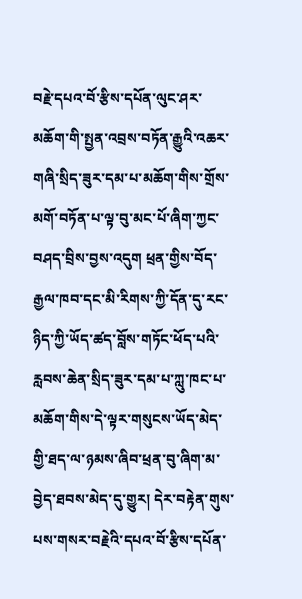བརྗེ་དཔའ་བོ་རྩིས་དཔོན་ལུང་ཤར་མཆོག་གི་སྤྱན་འབྲས་བཏོན་རྒྱུའི་འཆར་གཞི་སྲིད་ཟུར་དམ་པ་མཆོག་གིས་གྲོས་མགོ་བཏོན་པ་ལྟ་བུ་མང་པོ་ཞིག་ཀྱང་བཤད་བྲིས་བྱས་འདུག ཕྲན་གྱིས་བོད་རྒྱལ་ཁབ་དང་མི་རིགས་ཀྱི་དོན་དུ་རང་ཉིད་ཀྱི་ཡོད་ཚད་བློས་གཏོང་ཕོད་པའི་རླབས་ཆེན་སྲིད་ཟུར་དམ་པ་ཀླུ་ཁང་པ་མཆོག་གིས་དེ་ལྟར་གསུངས་ཡོད་མེད་གྱི་ཐད་ལ་ཉམས་ཞིབ་ཕྲན་བུ་ཞིག་མ་བྱེད་ཐབས་མེད་དུ་གྱུར། དེར་བརྟེན་གུས་པས་གསར་བརྗེའི་དཔའ་བོ་རྩིས་དཔོན་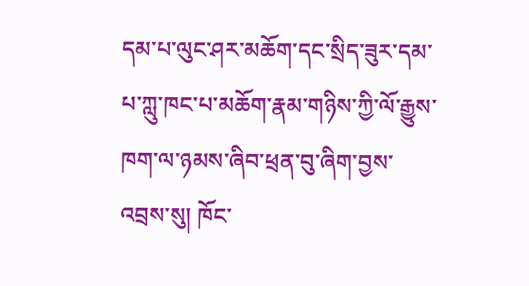དམ་པ་ལུང་ཤར་མཆོག་དང་སྲིད་ཟུར་དམ་པ་ཀླུ་ཁང་པ་མཆོག་རྣམ་གཉིས་ཀྱི་ལོ་རྒྱུས་ཁག་ལ་ཉམས་ཞིབ་ཕྲན་བུ་ཞིག་བྱས་འབྲས་སུ། ཁོང་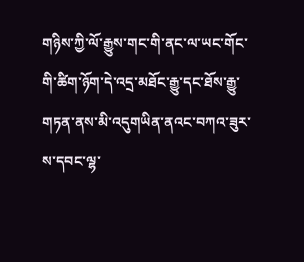གཉིས་ཀྱི་ལོ་རྒྱུས་གང་གི་ནང་ལ་ཡང་གོང་གི་ཚིག་ཉོག་དེ་འདྲ་མཐོང་རྒྱུ་དང་ཐོས་རྒྱུ་གཏན་ནས་མི་འདུགཡིན་ནའང་བཀའ་ཟུར་ས་དབང་ལྷ་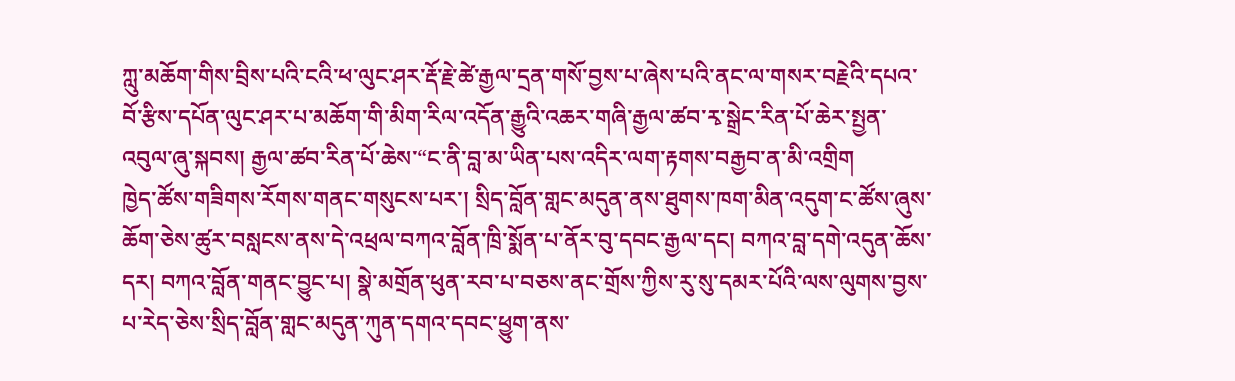ཀླུ་མཆོག་གིས་བྲིས་པའི་ངའི་ཕ་ལུང་ཤར་རྡོ་རྗེ་ཚེ་རྒྱལ་དྲན་གསོ་བྱས་པ་ཞེས་པའི་ནང་ལ་གསར་བརྗེའི་དཔའ་བོ་རྩིས་དཔོན་ལུང་ཤར་པ་མཆོག་གི་མིག་རིལ་འདོན་རྒྱུའི་འཆར་གཞི་རྒྱལ་ཚབ་རྭ་སྒྲེང་རིན་པོ་ཆེར་སྤྱན་འབུལ་ཞུ་སྐབས། རྒྱལ་ཚབ་རིན་པོ་ཆེས་“ང་ནི་བླ་མ་ཡིན་པས་འདིར་ལག་རྟགས་བརྒྱབ་ན་མི་འགྲིག
ཁྱེད་ཚོས་གཟིགས་རོགས་གནང་གསུངས་པར་། སྲིད་བློན་གླང་མདུན་ནས་ཐུགས་ཁག་མིན་འདུག་ང་ཚོས་ཞུས་ཆོག་ཅེས་ཚུར་བསླངས་ནས་དེ་འཕྲལ་བཀའ་བློན་ཁྲི་སྨོན་པ་ནོར་བུ་དབང་རྒྱལ་དང། བཀའ་བླ་དགེ་འདུན་ཆོས་དར། བཀའ་བློན་གནང་བྱུང་པ། སྣེ་མགྲོན་ཕུན་རབ་པ་བཅས་ནང་གྲོས་ཀྱིས་རུ་སུ་དམར་པོའི་ལས་ལུགས་བྱས་པ་རེད་ཅེས་སྲིད་བློན་གླང་མདུན་ཀུན་དགའ་དབང་ཕྱུག་ནས་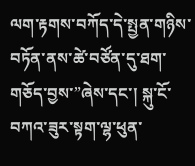ལག་རྟགས་བཀོད་དེ་སྤྱན་གཉིས་བཏོན་ནས་ཚེ་བཙོན་དུ་ཐག་གཅོད་བྱས་”ཞེས་དང་། སྐུ་ངོ་བཀའ་ཟུར་སྟག་ལྷ་ཕུན་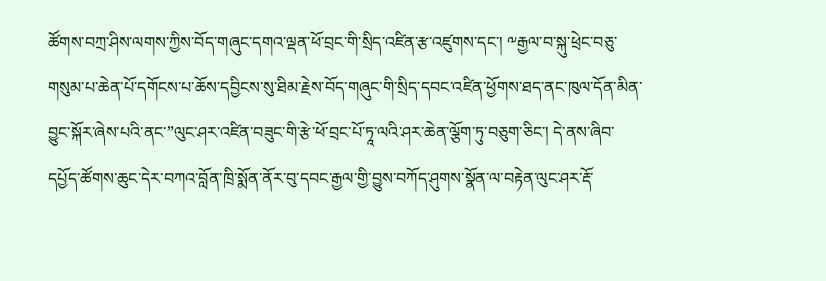ཚོགས་བཀྲ་ཤིས་ལགས་ཀྱིས་བོད་གཞུང་དགའ་ལྡན་ཕོ་བྲང་གི་སྲིད་འཛིན་རྩ་འཛུགས་དང་། ༸རྒྱལ་བ་སྐུ་ཕྲེང་བཅུ་གསུམ་པ་ཆེན་པོ་དགོངས་པ་ཆོས་དབྱིངས་སུ་ཐིམ་རྗེས་བོད་གཞུང་གི་སྲིད་དབང་འཛིན་ཕྱོགས་ཐད་ནང་ཁུལ་དོན་མིན་བྱུང་སྐོར་ཞེས་པའི་ནང་”ལུང་ཤར་འཛིན་བཟུང་གི་རྩེ་ཕོ་བྲང་པོ་ཏཱ་ལའི་ཤར་ཆེན་ལྕོག་ཏུ་བཅུག་ཅིང་། དེ་ནས་ཞིབ་དཔྱོད་ཚོགས་ཆུང་དེར་བཀའ་བློན་ཁྲི་སྨོན་ནོར་བུ་དབང་རྒྱལ་གྱི་བྱུས་བཀོད་ཤུགས་སྣོན་ལ་བརྟེན་ལུང་ཤར་རྡོ་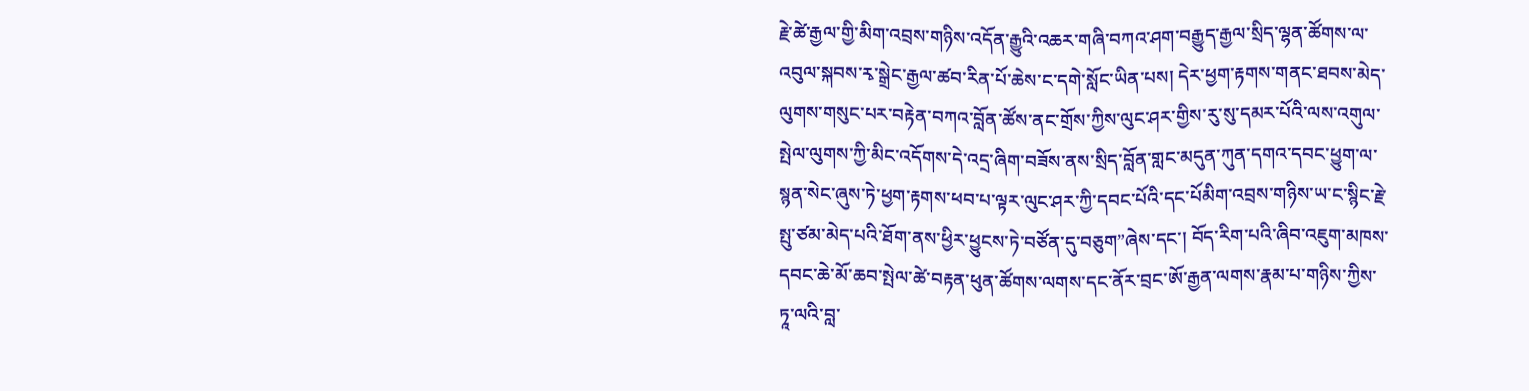རྗེ་ཚེ་རྒྱལ་གྱི་མིག་འབྲས་གཉིས་འདོན་རྒྱུའི་འཆར་གཞི་བཀའ་ཤག་བརྒྱུད་རྒྱལ་སྲིད་ལྷན་ཚོགས་ལ་འབུལ་སྐབས་རྭ་སྒྲེང་རྒྱལ་ཚབ་རིན་པོ་ཆེས་ང་དགེ་སློང་ཡིན་པས། དེར་ཕྱག་རྟགས་གནང་ཐབས་མེད་ལུགས་གསུང་པར་བརྟེན་བཀའ་བློན་ཚོས་ནང་གྲོས་ཀྱིས་ལུང་ཤར་གྱིས་རུ་སུ་དམར་པོའི་ལས་འགུལ་སྤེལ་ལུགས་ཀྱི་མིང་འདོགས་དེ་འདྲ་ཞིག་བཟོས་ནས་སྲིད་བློན་གླང་མདུན་ཀུན་དགའ་དབང་ཕྱུག་ལ་སྙན་སེང་ཞུས་ཏེ་ཕྱག་རྟགས་ཕབ་པ་ལྟར་ལུང་ཤར་ཀྱི་དབང་པོའི་དང་པོམིག་འབྲས་གཉིས་ཡ་ང་སྙིང་རྗེ་སྤུ་ཙམ་མེད་པའི་ཐོག་ནས་ཕྱིར་ཕྱུངས་ཏེ་བཙོན་དུ་བཅུག”ཞེས་དང་། བོད་རིག་པའི་ཞིབ་འཇུག་མཁས་དབང་ཆེ་མོ་ཆབ་སྤེལ་ཚེ་བརྟན་ཕུན་ཚོགས་ལགས་དང་ནོར་བྲང་ཨོ་རྒྱན་ལགས་རྣམ་པ་གཉིས་ཀྱིས་ཏཱ་ལའི་བླ་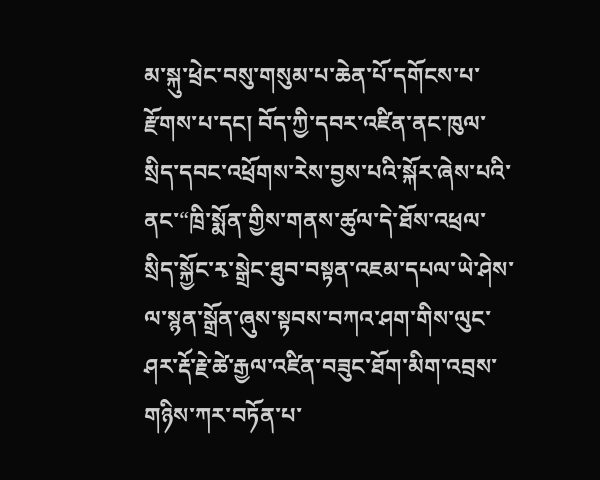མ་སྐུ་ཕྲེང་བསུ་གསུམ་པ་ཆེན་པོ་དགོངས་པ་རྫོགས་པ་དང། བོད་ཀྱི་དབར་འཛིན་ནང་ཁུལ་སྲིད་དབང་འཕྲོགས་རེས་བྱས་པའི་སྐོར་ཞེས་པའི་ནང་“ཁྲི་སྨོན་གྱིས་གནས་ཚུལ་དེ་ཐོས་འཕྲལ་སྲིད་སྐྱོང་རྭ་སྒྲེང་ཐུབ་བསྟན་འཇམ་དཔལ་ཡེ་ཤེས་ལ་སྙན་སྒྲོན་ཞུས་སྟབས་བཀའ་ཤག་གིས་ལུང་ཤར་རྡོ་རྗེ་ཚེ་རྒྱལ་འཛིན་བཟུང་ཐོག་མིག་འབྲས་གཉིས་ཀར་བཏོན་པ་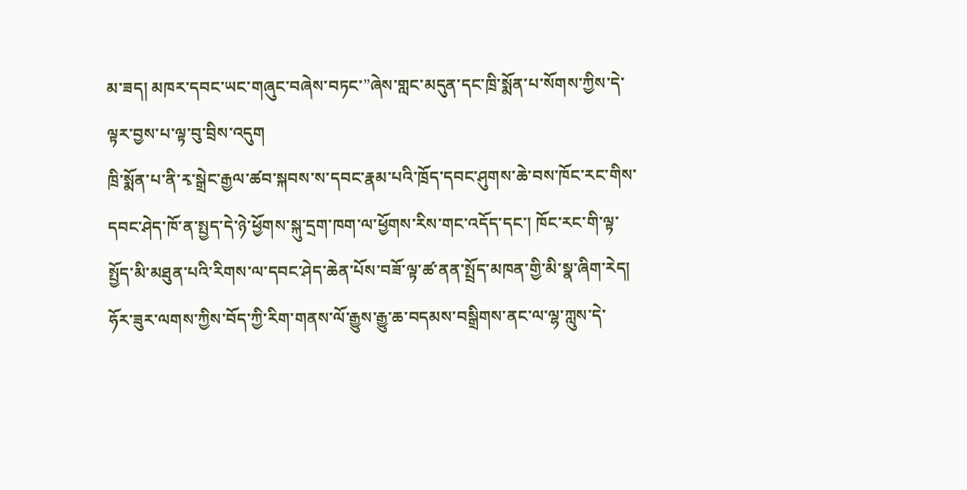མ་ཟད། མཁར་དབང་ཡང་གཞུང་བཞེས་བཏང་”ཞེས་གླང་མདུན་དང་ཁྲི་སྨོན་པ་སོགས་ཀྱིས་དེ་ལྟར་བྱས་པ་ལྟ་བུ་བྲིས་འདུག
ཁྲི་སྨོན་པ་ནི་རྭ་སྒྲེང་རྒྱལ་ཚབ་སྐབས་ས་དབང་རྣམ་པའི་ཁྲོད་དབང་ཤུགས་ཆེ་བས་ཁོང་རང་གིས་དབང་ཤེད་ཁོ་ན་སྤྱད་དེ་ཉེ་ཕྱོགས་སྐུ་དྲག་ཁག་ལ་ཕྱོགས་རིས་གང་འདོད་དང་། ཁོང་རང་གི་ལྟ་སྤྱོད་མི་མཐུན་པའི་རིགས་ལ་དབང་ཤེད་ཆེན་པོས་བཟོ་ལྟ་ཚ་ནན་སྤྲོད་མཁན་གྱི་མི་སྣ་ཞིག་རེད། ཧོར་ཟུར་ལགས་ཀྱིས་བོད་ཀྱི་རིག་གནས་ལོ་རྒྱུས་རྒྱུ་ཆ་བདམས་བསྒྲིགས་ནང་ལ་ལྷ་ཀླུས་དེ་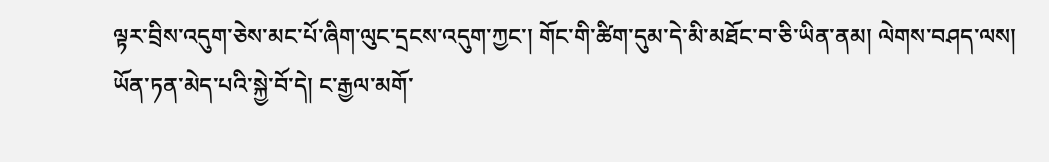ལྟར་བྲིས་འདུག་ཅེས་མང་པོ་ཞིག་ལུང་དྲངས་འདུག་ཀྱང་། གོང་གི་ཚིག་དུམ་དེ་མི་མཐོང་བ་ཅི་ཡིན་ནམ། ལེགས་བཤད་ལས། ཡོན་ཏན་མེད་པའི་སྐྱེ་བོ་དེ། ང་རྒྱལ་མགོ་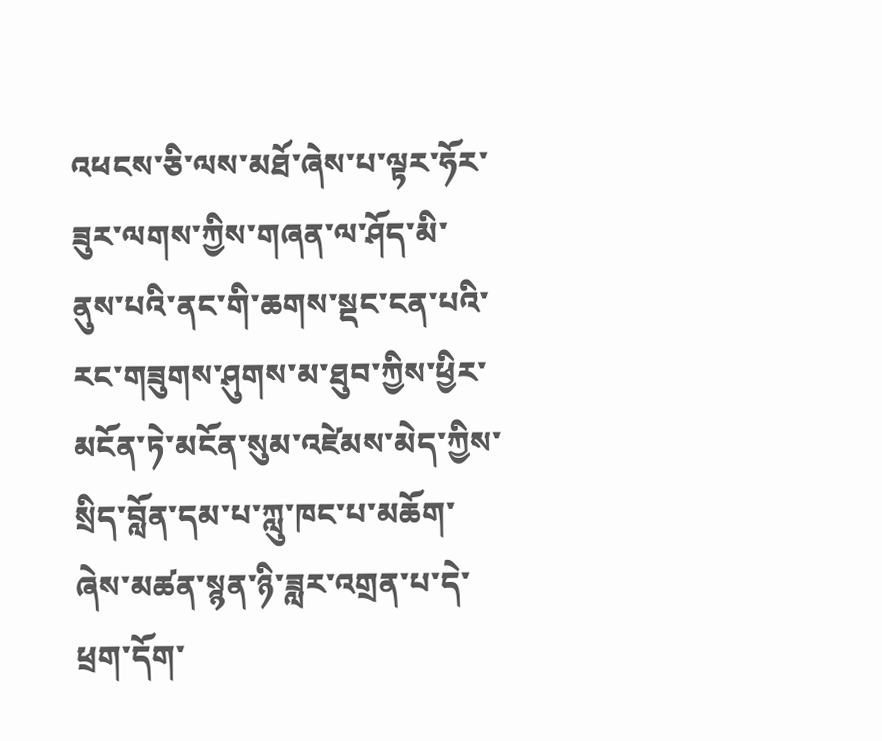འཕངས་ཅི་ལས་མཐོ་ཞེས་པ་ལྟར་ཧོར་ཟུར་ལགས་ཀྱིས་གཞན་ལ་ཤོད་མི་ནུས་པའི་ནང་གི་ཆགས་སྡང་ངན་པའི་རང་གཟུགས་ཤུགས་མ་ཐུབ་ཀྱིས་ཕྱིར་མངོན་ཏེ་མངོན་སུམ་འཛེམས་མེད་ཀྱིས་སྲིད་བློན་དམ་པ་ཀླུ་ཁང་པ་མཆོག་ཞེས་མཚན་སྙན་ཉི་ཟླར་འགྲན་པ་དེ་ཕྲག་དོག་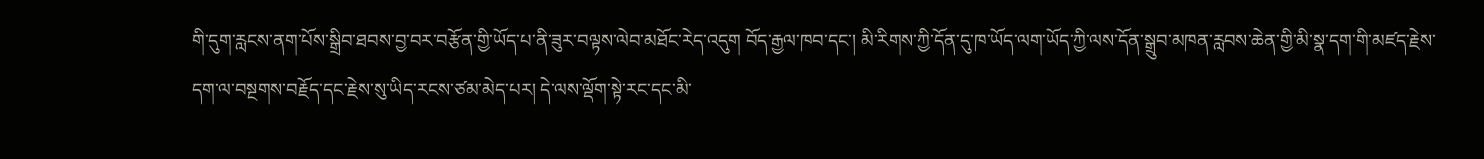གི་དུག་རླངས་ནག་པོས་སྒྲིབ་ཐབས་བྱ་བར་བརྩོན་གྱི་ཡོད་པ་ནི་ཟུར་བལྟས་ལེབ་མཐོང་རེད་འདུག བོད་རྒྱལ་ཁབ་དང་། མི་རིགས་ཀྱི་དོན་དུ་ཁ་ཡོད་ལག་ཡོད་ཀྱི་ལས་དོན་སྒྲུབ་མཁན་རླབས་ཆེན་གྱི་མི་སྣ་དག་གི་མཛད་རྗེས་དག་ལ་བསྔགས་བརྗོད་དང་རྗེས་སུ་ཡིད་རངས་ཙམ་མེད་པར། དེ་ལས་ལྡོག་སྟེ་རང་དང་མི་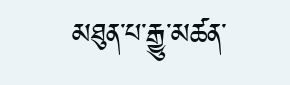མཐུན་པ་རྒྱུ་མཚན་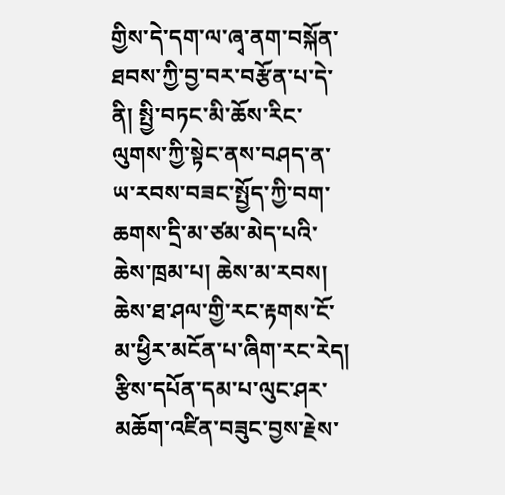གྱིས་དེ་དག་ལ་ཞྭ་ནག་བསྐོན་ཐབས་ཀྱི་བྱ་བར་བརྩོན་པ་དེ་ནི། སྤྱི་བཏང་མི་ཆོས་རིང་ལུགས་ཀྱི་སྟེང་ནས་བཤད་ན་ཡ་རབས་བཟང་སྤྱོད་ཀྱི་བག་ཆགས་དྲི་མ་ཙམ་མེད་པའི་ཆེས་ཁྲམ་པ། ཆེས་མ་རབས། ཆེས་ཐ་ཤལ་གྱི་རང་རྟགས་ངོ་མ་ཕྱིར་མངོན་པ་ཞིག་རང་རེད། རྩིས་དཔོན་དམ་པ་ལུང་ཤར་མཆོག་འཛིན་བཟུང་བྱས་རྗེས་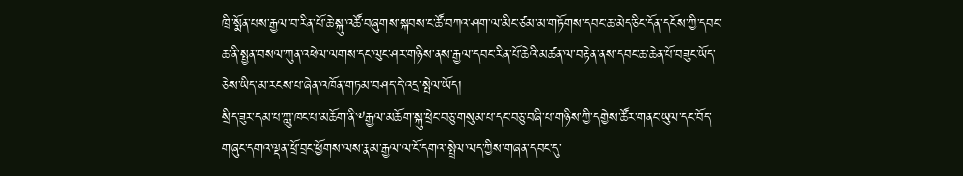ཁྲི་སྨོན་པས་རྒྱལ་བ་རིན་པོ་ཆེ་སྐུ་འཚོ་བཞུགས་སྐབས་ང་ཚོ་བཀའ་ཤག་ལ་མིང་ཙམ་མ་གཏོགས་དབང་ཆ་མེད་ཅིང་དོན་དངོས་ཀྱི་དབང་ཆ་ནི་སྤྱན་བསལ་ཀུན་འཕེལ་ལགས་དང་ལུང་ཤར་གཉིས་ནས་རྒྱལ་དབང་རིན་པོ་ཆེའི་མཚན་ལ་བརྟེན་ནས་དབང་ཆ་ཆེན་པོ་བཟུང་ཡོད་ཅེས་ཡིད་མ་རངས་པ་ཞེན་འཁོན་གཏམ་བཤད་དེ་འདྲ་སྤེལ་ཡོད།
སྲིད་ཟུར་དམ་པ་ཀླུ་ཁང་པ་མཆོག་ནི་༸རྒྱལ་མཆོག་སྐུ་ཕྲེང་བཅུ་གསུམ་པ་དང་བཅུ་བཞི་པ་གཉིས་ཀྱི་དགྱེས་ཚོར་གནང་ཡུལ་དང་བོད་གཞུང་དགའ་ལྡན་ཕྲོ་བྲང་ཕྱོགས་ལས་རྣམ་རྒྱལ་ལ་ངོ་དགའ་སྤྲེལ་ལད་ཀྱིས་གཞན་དབང་དུ་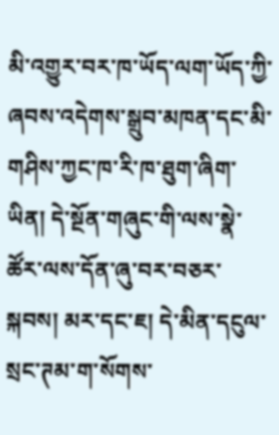མི་འགྱུར་བར་ཁ་ཡོད་ལག་ཡོད་ཀྱི་ཞབས་འདེགས་སྒྲུབ་མཁན་དང་མི་གཤིས་ཀྱང་ཁ་རི་ཁ་ཐུག་ཞིག་ཡིན། དེ་སྔོན་གཞུང་གི་ལས་སྣེ་ཚོར་ལས་དོན་ཞུ་བར་བཅར་སྐབས། མར་དང་ཇ། དེ་མིན་དངུལ་སྲང་ཊམ་ག་སོགས་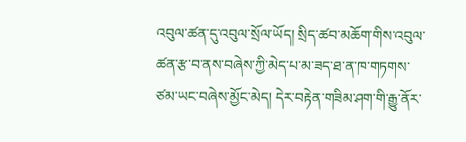འབུལ་ཚན་དུ་འབུལ་སྲོལ་ཡོད། སྲིད་ཚབ་མཆོག་གིས་འབུལ་ཚན་རྩ་བ་ནས་བཞེས་ཀྱི་མེད་པ་མ་ཟད་ཐ་ན་ཁ་གཏགས་ཙམ་ཡང་བཞེས་མྱོང་མེད། དེར་བརྟེན་གཟིམ་ཤག་གི་རྒྱུ་ནོར་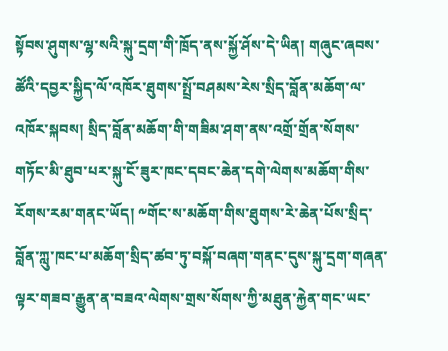སྟོབས་ཤུགས་ལྷ་སའི་སྐུ་དྲག་གི་ཁྲོད་ནས་སྐྱོ་ཤོས་དེ་ཡིན། གཞུང་ཞབས་ཚོའི་དབྱར་སྐྱིད་ལོ་འཁོར་ཐུགས་སྤྲོ་བཤམས་རེས་སྲིད་བློན་མཆོག་ལ་འཁོར་སྐབས། སྲིད་བློན་མཆོག་གི་གཟིམ་ཤག་ནས་འགྲོ་གྲོན་སོགས་གཏོང་མི་ཐུབ་པར་སྐུ་ངོ་ཟུར་ཁང་དབང་ཆེན་དགེ་ལེགས་མཆོག་གིས་རོགས་རམ་གནང་ཡོད། ༸གོང་ས་མཆོག་གིས་ཐུགས་རེ་ཆེན་པོས་སྲིད་བློན་ཀླུ་ཁང་པ་མཆོག་སྲིད་ཚབ་ཏུ་བསྐོ་བཞག་གནང་དུས་སྐུ་དྲག་གཞན་ལྟར་གཟབ་རྒྱུན་ན་བཟའ་ལེགས་གྲས་སོགས་ཀྱི་མཐུན་རྐྱེན་གང་ཡང་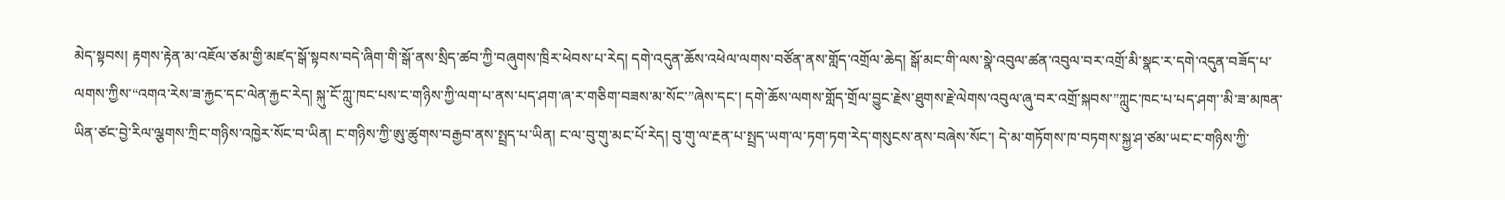མེད་སྟབས། རྟགས་རྟེན་མ་འཇོལ་ཙམ་གྱི་མཛད་སྒོ་སྟབས་བདེ་ཞིག་གི་སྒོ་ནས་སྲིད་ཚབ་ཀྱི་བཞུགས་ཁྲིར་ཕེབས་པ་རེད། དགེ་འདུན་ཆོས་འཕེལ་ལགས་བཙོན་ནས་གློད་འགྲོལ་ཆེད། སྒོ་མང་གི་ལས་སྣེ་འབུལ་ཚན་འབུལ་བར་འགྲོ་མི་སྣང་ར་དགེ་འདུན་བཟོད་པ་ལགས་ཀྱིས་“འགའ་རེས་ཟ་རྐྱང་དང་ལེན་རྐྱང་རེད། སྐུ་ངོ་ཀླུ་ཁང་པས་ང་གཉིས་ཀྱི་ལག་པ་ནས་པད་ཤག་ཞ་ར་གཅིག་བཟས་མ་སོང་”ཞེས་དང་། དགེ་ཆོས་ལགས་གློད་གྲོལ་བྱུང་རྗེས་ཐུགས་རྗེ་ལེགས་འབུལ་ཞུ་བར་འགྲོ་སྐབས་”ཀླུང་ཁང་པ་པད་ཤག་་མི་ཟ་མཁན་ཡིན་ཙང་བྱེ་རིལ་ལྕགས་ཀྲིང་གཉིས་འཁྱེར་སོང་བ་ཡིན། ང་གཉིས་ཀྱི་ཨུ་ཚུགས་བརྒྱབ་ནས་སྤྲད་པ་ཡིན། ང་ལ་བུ་གུ་མང་པོ་རེད། བུ་གུ་ལ་རྔན་པ་སྤྲད་ཡག་ལ་ཏག་ཏག་རེད་གསུངས་ནས་བཞེས་སོང་། དེ་མ་གཏོགས་ཁ་བཏགས་སྐྱ་ཤ་ཙམ་ཡང་ང་གཉིས་ཀྱི་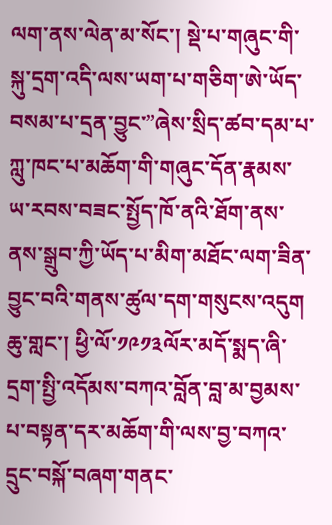ལག་ནས་ལེན་མ་སོང་། སྡེ་པ་གཞུང་གི་སྐུ་དྲག་འདི་ལས་ཡག་པ་གཅིག་ཨེ་ཡོད་བསམ་པ་དྲན་བྱུང་”ཞེས་སྲིད་ཚབ་དམ་པ་ཀླུ་ཁང་པ་མཆོག་གི་གཞུང་དོན་རྣམས་ཡ་རབས་བཟང་སྤྱོད་ཁོ་ནའི་ཐོག་ནས་ནས་སྒྲུབ་ཀྱི་ཡོད་པ་མིག་མཐོང་ལག་ཟིན་བྱུང་བའི་གནས་ཚུལ་དག་གསུངས་འདུག ཆུ་གླང་། ཕྱི་ལོ་༡༩༡༣ལོར་མདོ་སྨད་ཞི་དྲག་སྤྱི་འདོམས་བཀའ་བློན་བླ་མ་བྱམས་པ་བསྟན་དར་མཆོག་གི་ལས་བྱ་བཀའ་དྲུང་བསྐོ་བཞག་གནང་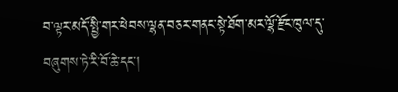བ་ལྟར་མདོ་སྤྱི་གར་ཕེབས་ལྷན་བཅར་གནང་སྟེ་ཐོག་མར་ལྷོ་རྫོང་ཁུལ་དུ་བཞུགས་ཏེ་རི་བོ་ཆེ་དང་།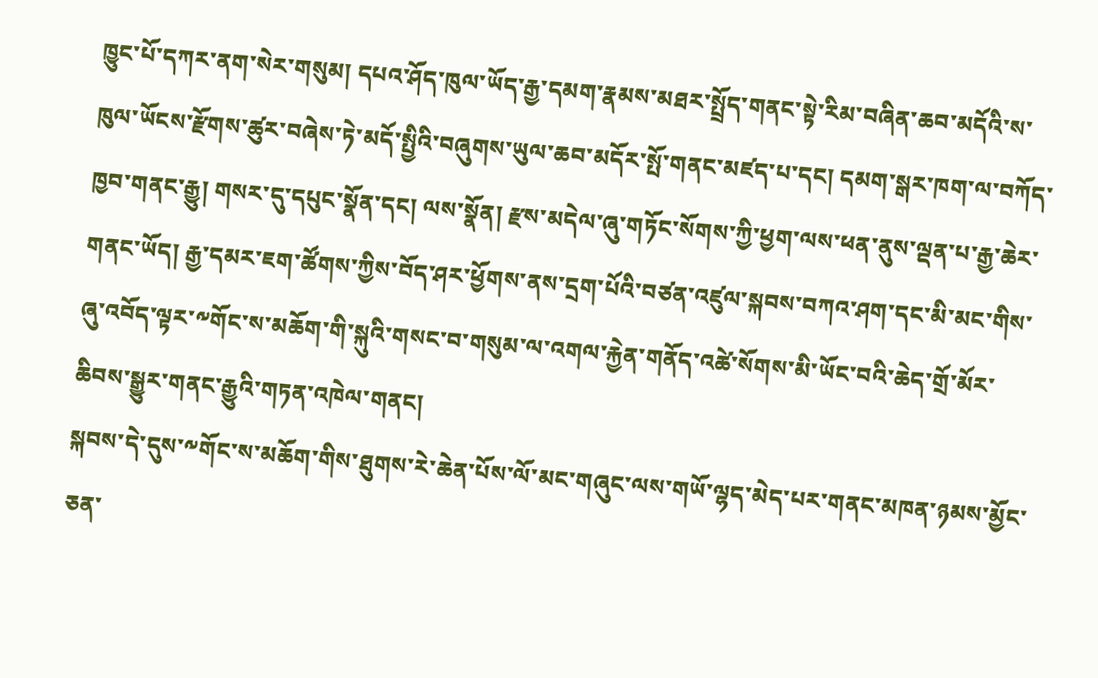ཁྱུང་པོ་དཀར་ནག་སེར་གསུམ། དཔའ་ཤོད་ཁུལ་ཡོད་རྒྱ་དམག་རྣམས་མཐར་སྤྲོད་གནང་སྟེ་རིམ་བཞིན་ཆབ་མདོའི་ས་ཁུལ་ཡོངས་རྫོགས་ཚུར་བཞེས་ཏེ་མདོ་སྤྱིའི་བཞུགས་ཡུལ་ཆབ་མདོར་སྤོ་གནང་མཛད་པ་དང། དམག་སྒར་ཁག་ལ་བཀོད་ཁྱབ་གནང་རྒྱུ། གསར་དུ་དཔུང་སྣོན་དང། ལས་སྣོན། རྫས་མདེལ་ཞུ་གཏོང་སོགས་ཀྱི་ཕྱག་ལས་ཕན་ནུས་ལྡན་པ་རྒྱ་ཆེར་གནང་ཡོད། རྒྱ་དམར་ཇག་ཚོགས་ཀྱིས་བོད་ཤར་ཕྱོགས་ནས་དྲག་པོའི་བཙན་འཛུལ་སྐབས་བཀའ་ཤག་དང་མི་མང་གིས་ཞུ་འབོད་ལྟར་༸གོང་ས་མཆོག་གི་སྐུའི་གསང་བ་གསུམ་ལ་འགལ་རྐྱེན་གནོད་འཚེ་སོགས་མི་ཡོང་བའི་ཆེད་གྲོ་མོར་ཆིབས་སྒྱུར་གནང་རྒྱུའི་གཏན་འཁེལ་གནང།
སྐབས་དེ་དུས་༸གོང་ས་མཆོག་གིས་ཐུགས་རེ་ཆེན་པོས་ལོ་མང་གཞུང་ལས་གཡོ་ལྷད་མེད་པར་གནང་མཁན་ཉམས་མྱོང་ཅན་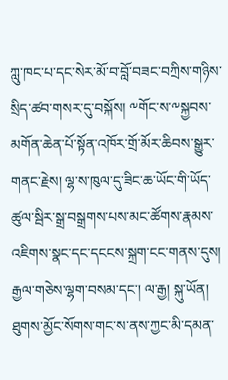ཀླུ་ཁང་པ་དང་སེར་མོ་བ་བློ་བཟང་བཀྲིས་གཉིས་སྲིད་ཚབ་གསར་དུ་བསྐོས། ༸གོང་ས་༸སྐྱབས་མགོན་ཆེན་པོ་སྟོན་འཁོར་གྲོ་མོར་ཆིབས་སྒྱུར་གནང་རྗེས། ལྷ་ས་ཁུལ་དུ་ཟིང་ཆ་ཡོང་གི་ཡོད་ཚུལ་སྦིར་སྒྲ་བསྒྲགས་པས་མང་ཚོགས་རྣམས་འཇིགས་སྣང་དང་དངངས་སྐྲག་ངང་གནས་དུས། རྒྱལ་གཅེས་ལྷག་བསམ་དང་། ལ་རྒྱ། སྐུ་ཡོན། ཐུགས་མྱོང་སོགས་གང་ས་ནས་ཀྱང་མི་དམན་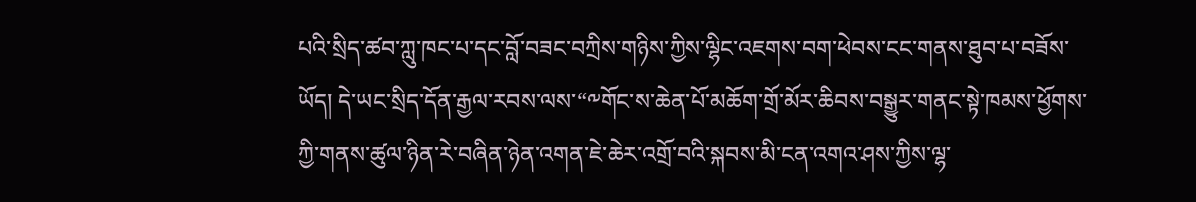པའི་སྲིད་ཚབ་ཀླུ་ཁང་པ་དང་བློ་བཟང་བཀྲིས་གཉིས་ཀྱིས་ལྷིང་འཇགས་བག་ཕེབས་ངང་གནས་ཐུབ་པ་བཟོས་ཡོད། དེ་ཡང་སྲིད་དོན་རྒྱལ་རབས་ལས་“༸གོང་ས་ཆེན་པོ་མཆོག་གྲོ་མོར་ཆིབས་བསྒྱུར་གནང་སྟེ་ཁམས་ཕྱོགས་ཀྱི་གནས་ཚུལ་ཉིན་རེ་བཞིན་ཉེན་འགན་ཇེ་ཆེར་འགྲོ་བའི་སྐབས་མི་ངན་འགའ་ཤས་ཀྱིས་ལྷ་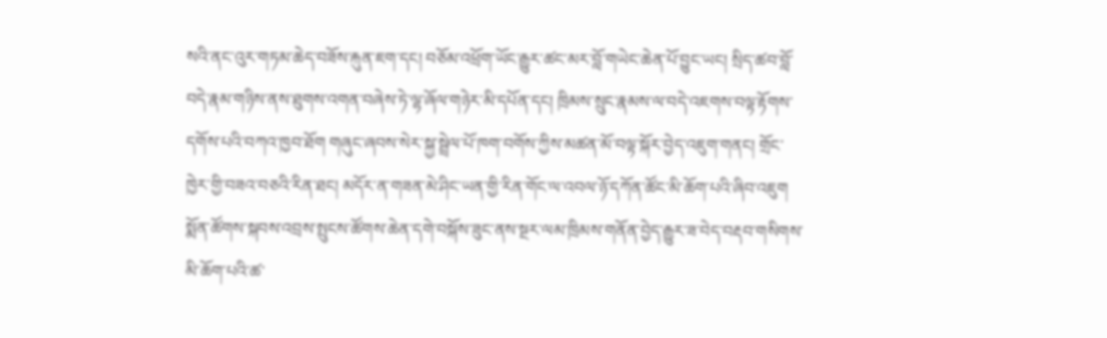སའི་ནང་འུར་གཏམ་ཆེད་བཟོས་རྐུན་ཇག་དང། བཅོམ་འཕྲོག་ཡོང་རྒྱུར་ཚང་མར་བློ་གཡེང་ཆེན་པོ་བྱུང་ཡང། སྲིད་ཚབ་བློ་བདེ་རྣམ་གཉིས་ནས་ཐུགས་འགན་བཞེས་ཏེ་ལྷ་ཞོལ་གཉེར་མི་དཔོན་དང། ཁྲིམས་སྲུང་རྣམས་ལ་བདེ་འཇགས་བལྟ་རྟོགས་དགོས་པའི་བཀའ་ཁྱབ་ཐོག གཞུང་ཞབས་སེར་སྐྱ་སྦྲེལ་པོ་ཁག་བགོས་ཀྱིས་མཚན་མོ་བལྟ་སྐོར་བྱེད་འཇུག་གནང། གྲོང་ཁྱེར་གྱི་བཟའ་བཅའི་རིན་ཐང། མདོར་ན་གཟན་མེ་ཤིང་ཡན་གྱི་རིན་གོང་ལ་འབལ་ཉོ་དཀོན་ཚོང་མི་ཆོག་པའི་ཞིབ་འཇུག སྨོན་ཚོགས་སྐབས་འབྲས་སྤུངས་ཚོགས་ཆེན་དགེ་བསྐོས་ཟུང་ནས་སྔར་ལམ་ཁྲིམས་གནོན་བྱེད་རྒྱུར་ཟ་བེད་བརྡབ་གསིགས་མི་ཆོག་པའི་ཚ་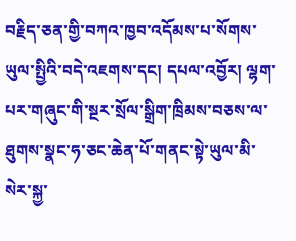བརྗིད་ཅན་གྱི་བཀའ་ཁྱབ་འདོམས་པ་སོགས་ཡུལ་སྤྱིའི་བདེ་འཇགས་དང། དཔལ་འབྱོར། ལྷག་པར་གཞུང་གི་སྔར་སྲོལ་སྒྲིག་ཁྲིམས་བཅས་ལ་ཐུགས་སྣང་ཧ་ཅང་ཆེན་པོ་གནང་སྟེ་ཡུལ་མི་སེར་སྐྱ་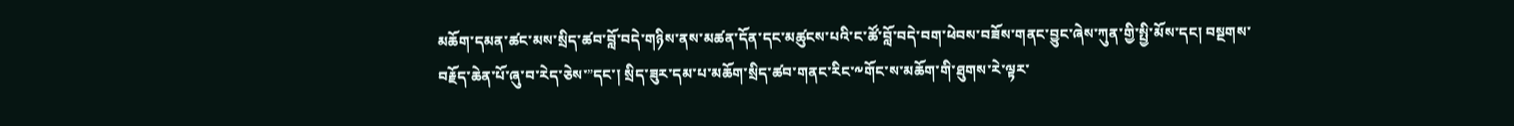མཆོག་དམན་ཚང་མས་སྲིད་ཚབ་བློ་བདེ་གཉིས་ནས་མཚན་དོན་དང་མཚུངས་པའི་ང་ཚོ་བློ་བདེ་བག་ཕེབས་བཟོས་གནང་བྱུང་ཞེས་ཀུན་གྱི་སྤྱི་མོས་དང། བསྔགས་བརྗོད་ཆེན་པོ་ཞུ་བ་རེད་ཅེས་”དང་། སྲིད་ཟུར་དམ་པ་མཆོག་སྲིད་ཚབ་གནང་རིང་༸གོང་ས་མཆོག་གི་ཐུགས་རེ་ལྟར་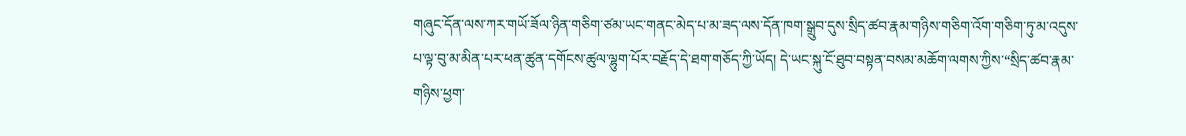གཞུང་དོན་ལས་ཀར་གཡོ་ཟོལ་ཉིན་གཅིག་ཙམ་ཡང་གནང་མེད་པ་མ་ཟད་ལས་དོན་ཁག་སྒྲུབ་དུས་སྲིད་ཚབ་རྣམ་གཉིས་གཅིག་འོག་གཅིག་ཏུ་མ་འདུས་པ་ལྟ་བུ་མ་མིན་པར་ཕན་ཚུན་དགོངས་ཚུལ་ལྷུག་པོར་བརྗོད་དེ་ཐག་གཅོད་ཀྱི་ཡོད། དེ་ཡང་སྐུ་ངོ་ཐུབ་བསྟན་བསམ་མཆོག་ལགས་ཀྱིས་“སྲིད་ཚབ་རྣམ་གཉིས་ཕྱག་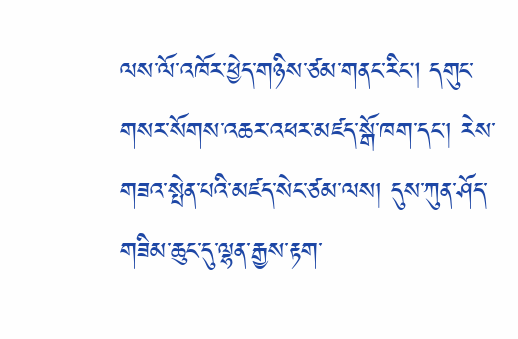ལས་ལོ་འཁོར་ཕྱེད་གཉིས་ཙམ་གནང་རིང། དགུང་གསར་སོགས་འཆར་འཕར་མཛད་སྒོ་ཁག་དང་། རེས་གཟའ་སྤེན་པའི་མཛད་སེང་ཙམ་ལས། དུས་ཀུན་ཤོད་གཟིམ་ཆུང་དུ་ལྷན་རྒྱས་རྟག་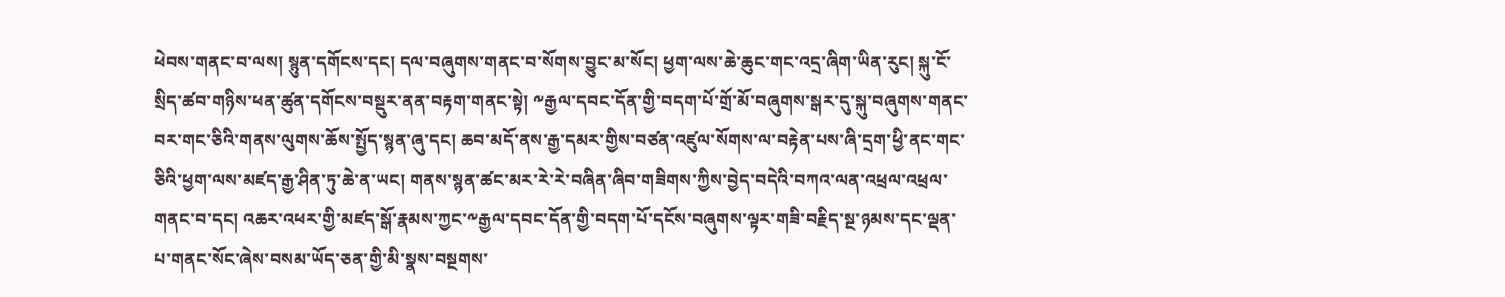ཕེབས་གནང་བ་ལས། སྙུན་དགོངས་དང། དལ་བཞུགས་གནང་བ་སོགས་བྱུང་མ་སོང། ཕྱག་ལས་ཆེ་ཆུང་གང་འདྲ་ཞིག་ཡིན་རུང། སྐུ་ངོ་སྲིད་ཚབ་གཉིས་ཕན་ཚུན་དགོངས་བསྡུར་ནན་བརྟག་གནང་སྟེ། ༸རྒྱལ་དབང་དོན་གྱི་བདག་པོ་གྲོ་མོ་བཞུགས་སྒར་དུ་སྐུ་བཞུགས་གནང་བར་གང་ཅིའི་གནས་ལུགས་ཆོས་སྤྱོད་སྙན་ཞུ་དང། ཆབ་མདོ་ནས་རྒྱ་དམར་གྱིས་བཙན་འཛུལ་སོགས་ལ་བརྟེན་པས་ཞི་དྲག་ཕྱི་ནང་གང་ཅིའི་ཕྱག་ལས་མཛད་རྒྱ་ཤིན་ཏུ་ཆེ་ན་ཡང། གནས་སྙན་ཚང་མར་རེ་རེ་བཞིན་ཞིབ་གཟིགས་ཀྱིས་བྱེད་བདེའི་བཀའ་ལན་འཕྲལ་འཕྲལ་གནང་བ་དང། འཆར་འཕར་གྱི་མཛད་སྒོ་རྣམས་ཀྱང་༸རྒྱལ་དབང་དོན་གྱི་བདག་པོ་དངོས་བཞུགས་ལྟར་གཟི་བརྗིད་སྔ་ཉམས་དང་ལྡན་པ་གནང་སོང་ཞེས་བསམ་ཡོད་ཅན་གྱི་མི་སྣས་བསྔགས་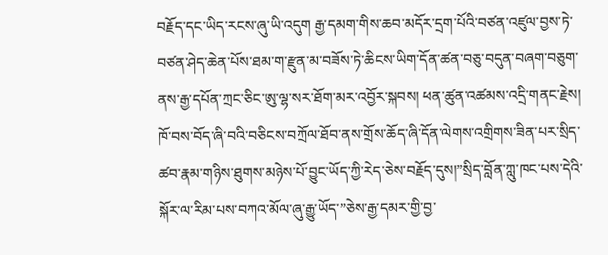བརྗོད་དང་ཡིད་རངས་ཞུ་ཡི་འདུག རྒྱ་དམག་གིས་ཆབ་མདོར་དྲག་པོའི་བཙན་འཛུལ་བྱས་ཏེ་བཙན་ཤེད་ཆེན་པོས་ཐམ་ག་རྫུན་མ་བཟོས་ཏེ་ཆིངས་ཡིག་དོན་ཚན་བཅུ་བདུན་བཞག་བཅུག་ནས་རྒྱ་དཔོན་ཀྲང་ཅིང་ཨུ་ལྷ་སར་ཐོག་མར་འབྱོར་སྐབས། ཕན་ཚུན་འཚམས་འདྲི་གནང་རྗེས། ཁོ་བས་བོད་ཞི་བའི་བཅིངས་བཀྲོལ་ཐོབ་ནས་གྲོས་ཆོད་ཞི་དོན་ལེགས་འགྲིགས་ཟིན་པར་སྲིད་ཚབ་རྣམ་གཉིས་ཐུགས་མཉེས་པོ་བྱུང་ཡོད་ཀྱི་རེད་ཅེས་བརྗོད་དུས།”སྲིད་བློན་ཀླུ་ཁང་པས་དེའི་སྐོར་ལ་རིམ་པས་བཀའ་མོལ་ཞུ་རྒྱུ་ཡོད་”ཅེས་རྒྱ་དམར་གྱི་བྱ་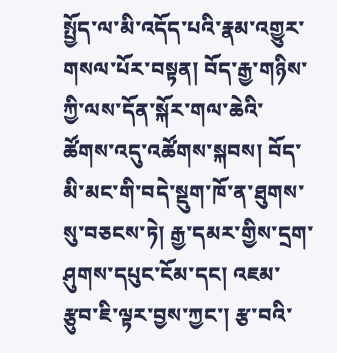སྤྱོད་ལ་མི་འདོད་པའི་རྣམ་འགྱུར་གསལ་པོར་བསྟན། བོད་རྒྱ་གཉིས་ཀྱི་ལས་དོན་སྐོར་གལ་ཆེའི་ཚོགས་འདུ་འཚོགས་སྐབས། བོད་མི་མང་གི་བདེ་སྡུག་ཁོ་ན་ཐུགས་སུ་བཅངས་ཏེ། རྒྱ་དམར་གྱིས་དྲག་ཤུགས་དཔུང་ངོམ་དང། འཇམ་རྩུབ་ཇི་ལྟར་བྱས་ཀྱང་། རྩ་བའི་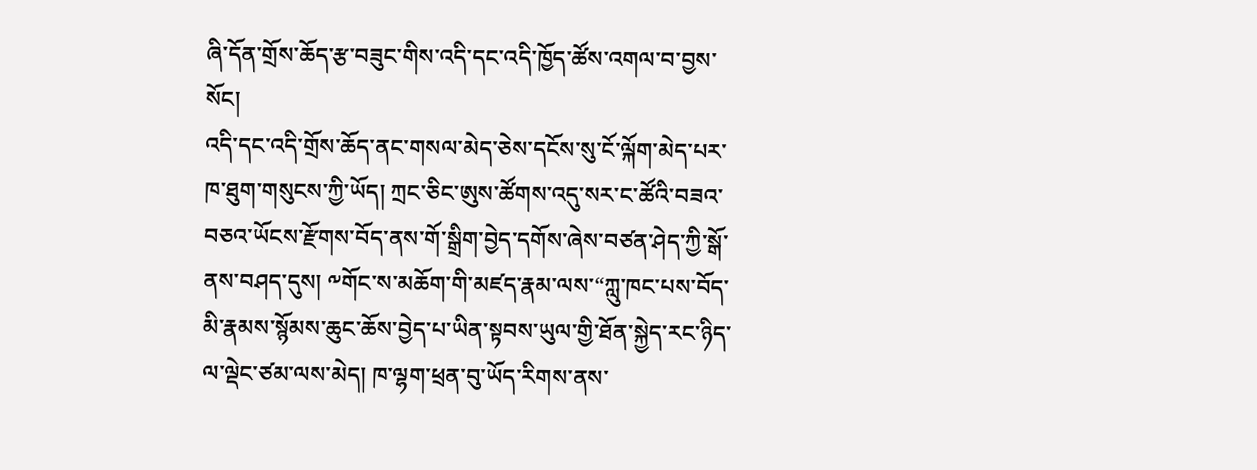ཞི་དོན་གྲོས་ཆོད་རྩ་བཟུང་གིས་འདི་དང་འདི་ཁྱོད་ཚོས་འགལ་བ་བྱས་སོང།
འདི་དང་འདི་གྲོས་ཆོད་ནང་གསལ་མེད་ཅེས་དངོས་སུ་ངོ་ལྐོག་མེད་པར་ཁ་ཐུག་གསུངས་ཀྱི་ཡོད། ཀྲང་ཅིང་ཨུས་ཚོགས་འདུ་སར་ང་ཚོའི་བཟའ་བཅའ་ཡོངས་རྫོགས་བོད་ནས་གོ་སྒྲིག་བྱེད་དགོས་ཞེས་བཙན་ཤེད་ཀྱི་སྒོ་ནས་བཤད་དུས། ༸གོང་ས་མཆོག་གི་མཛད་རྣམ་ལས་“ཀླུ་ཁང་པས་བོད་མི་རྣམས་སྙོམས་ཆུང་ཆོས་བྱེད་པ་ཡིན་སྟབས་ཡུལ་གྱི་ཐོན་སྐྱེད་རང་ཉིད་ལ་ལྡེང་ཙམ་ལས་མེད། ཁ་ལྷག་ཕྲན་བུ་ཡོད་རིགས་ནས་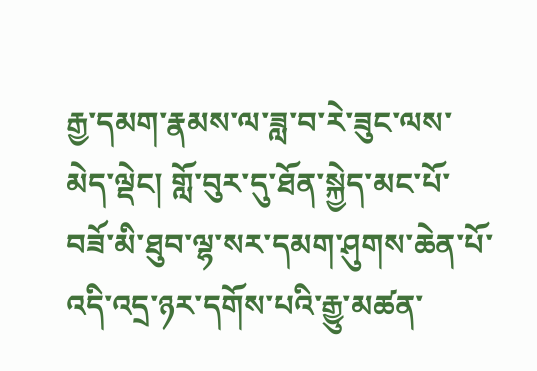རྒྱ་དམག་རྣམས་ལ་ཟླ་བ་རེ་ཟུང་ལས་མེད་ལྡེང། གློ་བུར་དུ་ཐོན་སྐྱེད་མང་པོ་བཟོ་མི་ཐུབ་ལྷ་སར་དམག་ཤུགས་ཆེན་པོ་འདི་འདྲ་ཉར་དགོས་པའི་རྒྱུ་མཚན་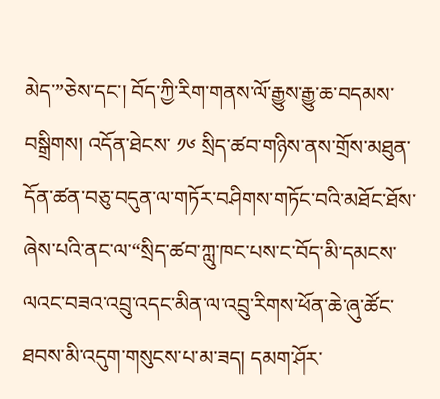མེད་”ཅེས་དང་། བོད་ཀྱི་རིག་གནས་ལོ་རྒྱུས་རྒྱུ་ཆ་བདམས་བསྒྲིགས། འདོན་ཐེངས་ ༡༦ སྲིད་ཚབ་གཉིས་ནས་གྲོས་མཐུན་དོན་ཚན་བཅུ་བདུན་ལ་གཏོར་བཤིགས་གཏོང་བའི་མཐོང་ཐོས་ཞེས་པའི་ནང་ལ་“སྲིད་ཚབ་ཀླུ་ཁང་པས་ང་བོད་མི་དམངས་ལའང་བཟའ་འབྲུ་འདང་མིན་ལ་འབྲུ་རིགས་ཕོན་ཆེ་ཞུ་ཚོང་ཐབས་མི་འདུག་གསུངས་པ་མ་ཟད། དམག་ཤོར་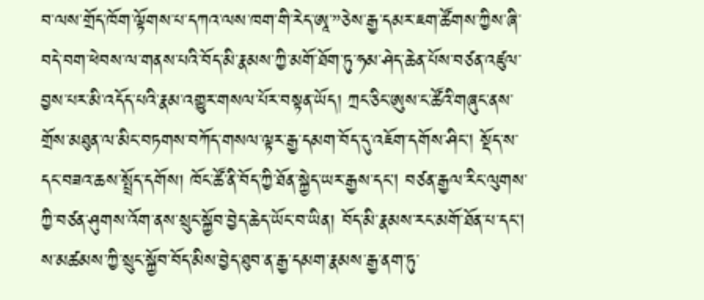བ་ལས་གྲོད་ཁོག་ལྟོགས་པ་དཀའ་ལས་ཁག་གི་རེད་ཨཱ་”ཅེས་རྒྱ་དམར་ཇག་ཚོགས་ཀྱིས་ཞི་བདེ་བག་ཕེབས་ལ་གནས་པའི་བོད་མི་རྣམས་ཀྱི་མགོ་ཐོག་ཏུ་ཧམ་ཤེད་ཆེན་པོས་བཙན་འཛུལ་བྱས་པར་མི་འདོད་པའི་རྣམ་འགྱུར་གསལ་པོར་བསྟན་ཡོད། ཀྲང་ཅིང་ཨུས་ང་ཚོའི་གཞུང་ནས་གྲོས་མཐུན་ལ་མིང་བཏགས་བཀོད་གསལ་ལྟར་རྒྱ་དམག་བོད་དུ་འཇོག་དགོས་ཤིང། སྡོད་ས་དང་བཟའ་ཆས་སྤྲོད་དགོས། ཁོང་ཚོ་ནི་བོད་ཀྱི་ཐོན་སྐྱེད་ཡར་རྒྱས་དང། བཙན་རྒྱལ་རིང་ལུགས་ཀྱི་བཙན་ཤུགས་འོག་ནས་སྲུང་སྐྱོབ་བྱེད་ཆེད་ཡོང་བ་ཡིན། བོད་མི་རྣམས་རང་མགོ་ཐོན་པ་དང། ས་མཚམས་ཀྱི་སྲུང་སྐྱོབ་བོད་མིས་བྱེད་ཐུབ་ན་རྒྱ་དམག་རྣམས་རྒྱ་ནག་ཏུ་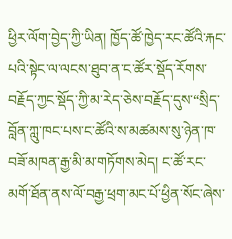ཕྱིར་ལོག་བྱེད་ཀྱི་ཡིན། ཁྱོད་ཚོ་ཁྱེད་རང་ཚོའི་རྐང་པའི་སྟེང་ལ་ལངས་ཐུབ་ན་ང་ཚོར་སྡོད་རོགས་བརྗོད་ཀྱང་སྡོད་ཀྱི་མ་རེད་ཅེས་བརྗོད་དུས་“སྲིད་བློན་ཀླུ་ཁང་པས་ང་ཚོའི་ས་མཚམས་སུ་ཉེན་ཁ་བཟོ་མཁན་རྒྱ་མི་མ་གཏོགས་མེད། ང་ཚོ་རང་མགོ་ཐོན་ནས་ལོ་བརྒྱ་ཕྲག་མང་པོ་ཕྱིན་སོང་ཞེས་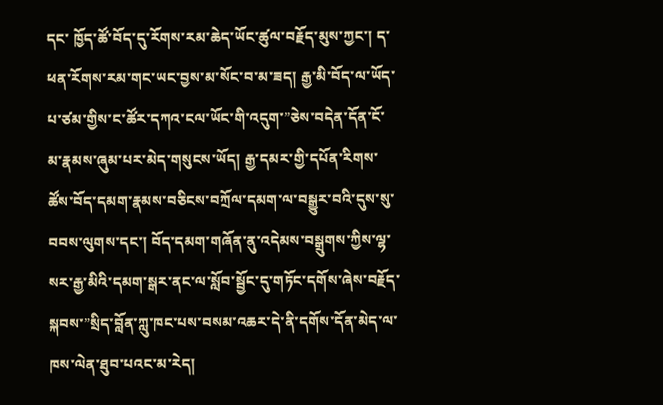དང་ ཁྱོད་ཚོ་བོད་དུ་རོགས་རམ་ཆེད་ཡོང་ཚུལ་བརྗོད་མུས་ཀྱང་། ད་ཕན་རོགས་རམ་གང་ཡང་བྱས་མ་སོང་བ་མ་ཟད། རྒྱ་མི་བོད་ལ་ཡོད་པ་ཙམ་གྱིས་ང་ཚོར་དཀའ་ངལ་ཡོང་གི་འདུག་”ཅེས་བདེན་དོན་ངོ་མ་རྣམས་ཞུམ་པར་མེད་གསུངས་ཡོད། རྒྱ་དམར་གྱི་དཔོན་རིགས་ཚོས་བོད་དམག་རྣམས་བཅིངས་བཀྲོལ་དམག་ལ་བསྒྱུར་བའི་དུས་སུ་བབས་ལུགས་དང་། བོད་དམག་གཞོན་ནུ་འདེམས་བསྒྲུགས་ཀྱིས་ལྷ་སར་རྒྱ་མིའི་དམག་སྒར་ནང་ལ་སློབ་སྦྱོང་དུ་གཏོང་དགོས་ཞེས་བརྗོད་སྐབས་”སྲིད་བློན་ཀླུ་ཁང་པས་བསམ་འཆར་དེ་ནི་དགོས་དོན་མེད་ལ་ཁས་ལེན་ཐུབ་པའང་མ་རེད།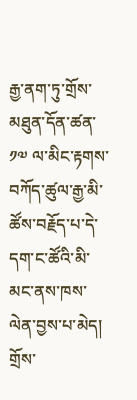རྒྱ་ནག་ཏུ་གྲོས་མཐུན་དོན་ཚན་ ༡༧ ལ་མིང་རྟགས་བཀོད་ཚུལ་རྒྱ་མི་ཚོས་བརྗོད་པ་དེ་དག་ང་ཚོའི་མི་མང་ནས་ཁས་ལེན་བྱས་པ་མེད། གྲོས་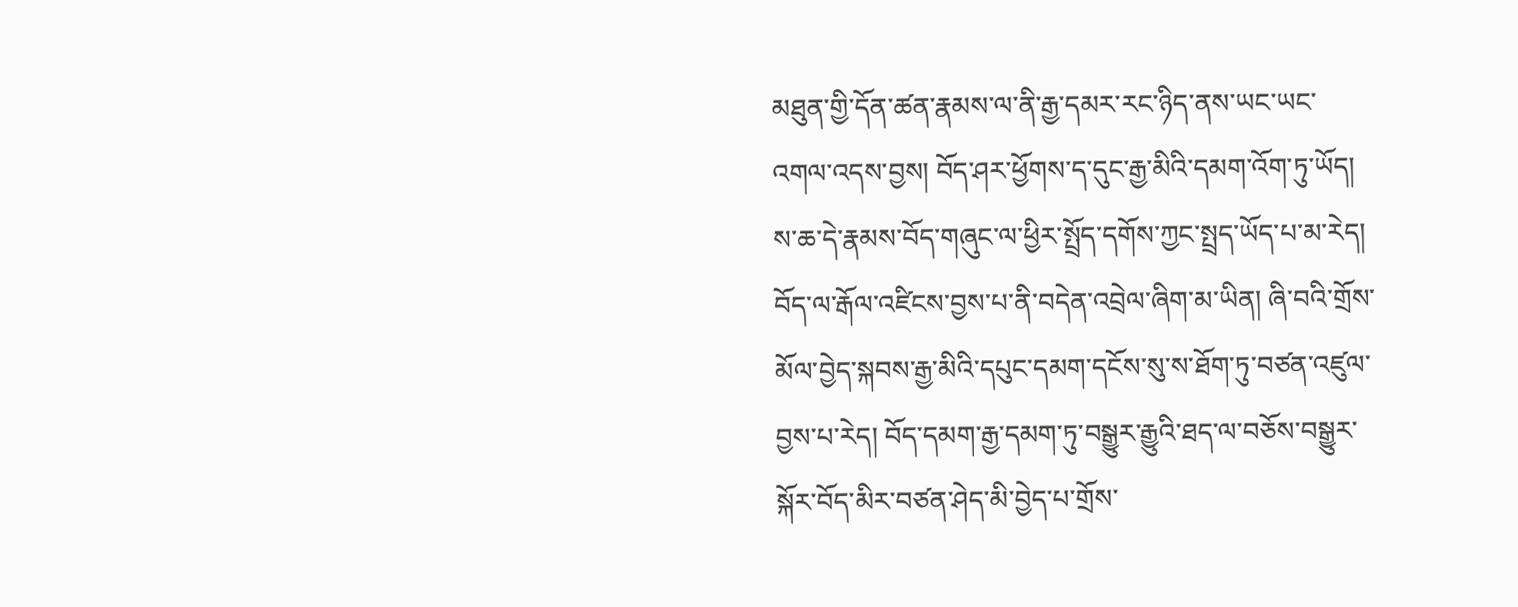མཐུན་གྱི་དོན་ཚན་རྣམས་ལ་ནི་རྒྱ་དམར་རང་ཉིད་ནས་ཡང་ཡང་འགལ་འདས་བྱས། བོད་ཤར་ཕྱོགས་ད་དུང་རྒྱ་མིའི་དམག་འོག་ཏུ་ཡོད། ས་ཆ་དེ་རྣམས་བོད་གཞུང་ལ་ཕྱིར་སྤྲོད་དགོས་ཀྱང་སྤྲད་ཡོད་པ་མ་རེད། བོད་ལ་རྒོལ་འཛིངས་བྱས་པ་ནི་བདེན་འབྲེལ་ཞིག་མ་ཡིན། ཞི་བའི་གྲོས་མོལ་བྱེད་སྐབས་རྒྱ་མིའི་དཔུང་དམག་དངོས་སུ་ས་ཐོག་ཏུ་བཙན་འཛུལ་བྱས་པ་རེད། བོད་དམག་རྒྱ་དམག་ཏུ་བསྒྱུར་རྒྱུའི་ཐད་ལ་བཅོས་བསྒྱུར་སྐོར་བོད་མིར་བཙན་ཤེད་མི་བྱེད་པ་གྲོས་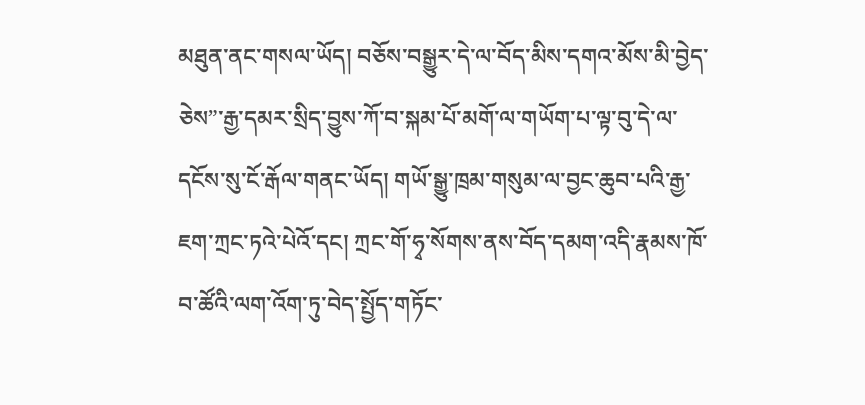མཐུན་ནང་གསལ་ཡོད། བཅོས་བསྒྱུར་དེ་ལ་བོད་མིས་དགའ་མོས་མི་བྱེད་ཅེས”་རྒྱ་དམར་སྲིད་བྱུས་ཀོ་བ་སྐམ་པོ་མགོ་ལ་གཡོག་པ་ལྟ་བུ་དེ་ལ་དངོས་སུ་ངོ་རྒོལ་གནང་ཡོད། གཡོ་སྒྱུ་ཁྲམ་གསུམ་ལ་བྱང་ཆུབ་པའི་རྒྱ་ཇག་ཀྲང་ཏའེ་པེའོ་དང། ཀྲང་གོ་ཧྭ་སོགས་ནས་བོད་དམག་འདི་རྣམས་ཁོ་བ་ཚོའི་ལག་འོག་ཏུ་བེད་སྤྱོད་གཏོང་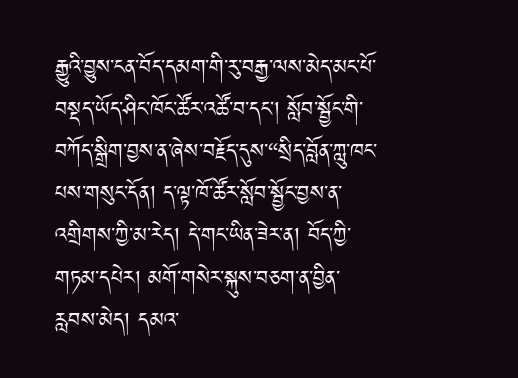རྒྱུའི་བྱུས་ངན་བོད་དམག་གི་རུ་བརྒྱ་ལས་མེད་མང་པོ་བསྡད་ཡོད་ཤིང་ཁོང་ཚོར་འཚོ་བ་དང། སློབ་སྦྱོང་གི་བཀོད་སྒྲིག་བྱས་ན་ཞེས་བརྗོད་དུས་“སྲིད་བློན་ཀླུ་ཁང་པས་གསུང་དོན། ད་ལྟ་ཁོ་ཚོར་སློབ་སྦྱོང་བྱས་ན་འགྲིགས་ཀྱི་མ་རེད། དེ་གང་ཡིན་ཟེར་ན། བོད་ཀྱི་གཏམ་དཔེར། མགོ་གསེར་སྐུས་བཅག་ན་བྱིན་རླབས་མེད། དམའ་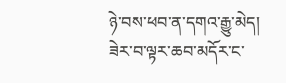ཉེ་བས་ཕབ་ན་དགའ་རྒྱུ་མེད། ཟེར་བ་ལྟར་ཆབ་མདོར་ང་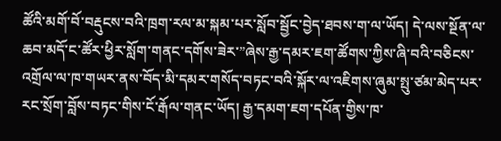ཚོའི་མགོ་བོ་བརྡུངས་བའི་ཁྲག་རལ་མ་སྐམ་པར་སློབ་སྦྱོང་བྱེད་ཐབས་ག་ལ་ཡོད། དེ་ལས་སྔོན་ལ་ཆབ་མདོ་ང་ཚོར་ཕྱིར་སློག་གནང་དགོས་ཟེར་”ཞེས་རྒྱ་དམར་ཇག་ཚོགས་ཀྱིས་ཞི་བའི་བཅིངས་འགྲོལ་ལ་ཁ་གཡར་ནས་བོད་མི་དམར་གསོད་བཏང་བའི་སྐོར་ལ་འཇིགས་ཞུམ་སྤུ་ཙམ་མེད་པར་རང་སྲོག་བློས་བཏང་གིས་ངོ་རྒོལ་གནང་ཡོད། རྒྱ་དམག་ཇག་དཔོན་གྱིས་ཁ་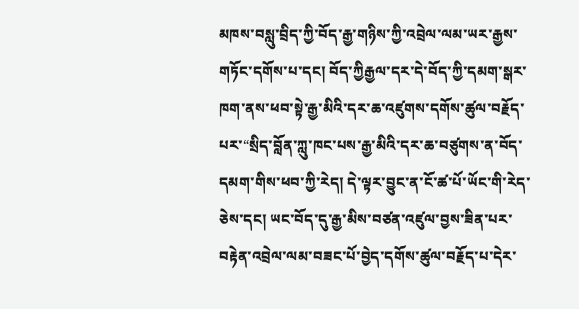མཁས་བསླུ་བྲིད་ཀྱི་བོད་རྒྱ་གཉིས་ཀྱི་འབྲེལ་ལམ་ཡར་རྒྱས་གཏོང་དགོས་པ་དང། བོད་ཀྱིརྒྱལ་དར་དེ་བོད་ཀྱི་དམག་སྒར་ཁག་ནས་ཕབ་སྟེ་རྒྱ་མིའི་དར་ཆ་འཛུགས་དགོས་ཚུལ་བརྗོད་པར་“སྲིད་བློན་ཀླུ་ཁང་པས་རྒྱ་མིའི་དར་ཆ་བཙུགས་ན་བོད་དམག་གིས་ཕབ་ཀྱི་རེད། དེ་ལྟར་བྱུང་ན་ངོ་ཚ་པོ་ཡོང་གི་རེད་ཅེས་དང། ཡང་བོད་དུ་རྒྱ་མིས་བཙན་འཛུལ་བྱས་ཟིན་པར་བརྟེན་འབྲེལ་ལམ་བཟང་པོ་བྱེད་དགོས་ཚུལ་བརྗོད་པ་དེར་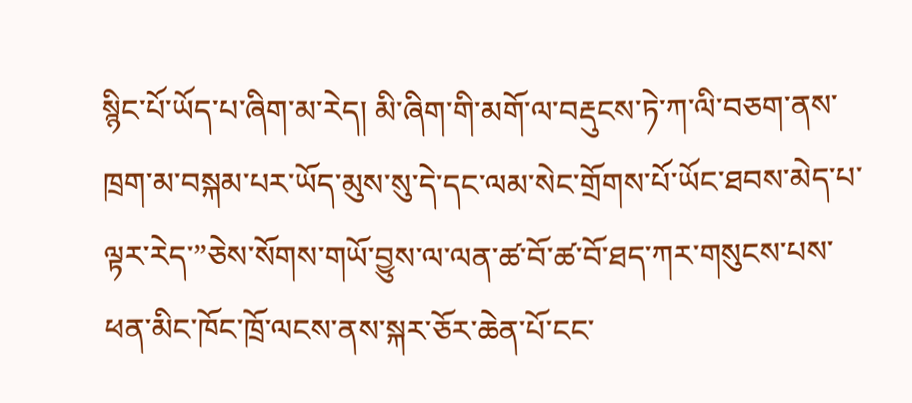སྙིང་པོ་ཡོད་པ་ཞིག་མ་རེད། མི་ཞིག་གི་མགོ་ལ་བརྡུངས་ཏེ་ཀ་ལི་བཅག་ནས་ཁྲག་མ་བསྐམ་པར་ཡོད་མུས་སུ་དེ་དང་ལམ་སེང་གྲོགས་པོ་ཡོང་ཐབས་མེད་པ་ལྟར་རེད་”ཅེས་སོགས་གཡོ་བྱུས་ལ་ལན་ཚ་བོ་ཚ་བོ་ཐད་ཀར་གསུངས་པས་ཕན་མིང་ཁོང་ཁྲོ་ལངས་ནས་སྐར་ཅོར་ཆེན་པོ་ངང་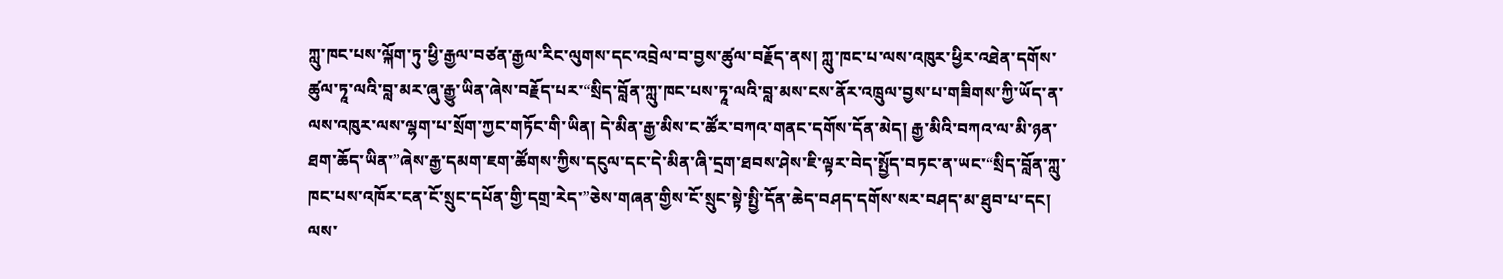ཀླུ་ཁང་པས་ལྐོག་ཏུ་ཕྱི་རྒྱལ་བཙན་རྒྱལ་རིང་ལུགས་དང་འབྲེལ་བ་བྱས་ཚུལ་བརྗོད་ནས། ཀླུ་ཁང་པ་ལས་འཁུར་ཕྱིར་འཐེན་དགོས་ཚུལ་ཏཱ་ལའི་བླ་མར་ཞུ་རྒྱུ་ཡིན་ཞེས་བརྗོད་པར་“སྲིད་བློན་ཀླུ་ཁང་པས་ཏཱ་ལའི་བླ་མས་ངས་ནོར་འཁྲུལ་བྱས་པ་གཟིགས་ཀྱི་ཡོད་ན་ལས་འཁུར་ལས་ལྷག་པ་སྲོག་ཀྱང་གཏོང་གི་ཡིན། དེ་མིན་རྒྱ་མིས་ང་ཚོར་བཀའ་གནང་དགོས་དོན་མེད། རྒྱ་མིའི་བཀའ་ལ་མི་ཉན་ཐག་ཆོད་ཡིན་”ཞེས་རྒྱ་དམག་ཇག་ཚོགས་ཀྱིས་དངུལ་དང་དེ་མིན་ཞི་དྲག་ཐབས་ཤེས་ཇི་ལྟར་བེད་སྤྱོད་བཏང་ན་ཡང་“སྲིད་བློན་ཀླུ་ཁང་པས་འཁོར་ངན་ངོ་སྲུང་དཔོན་གྱི་དགྲ་རེད་”ཅེས་གཞན་གྱིས་ངོ་སྲུང་སྟེ་སྤྱི་དོན་ཆེད་བཤད་དགོས་སར་བཤད་མ་ཐུབ་པ་དང། ལས་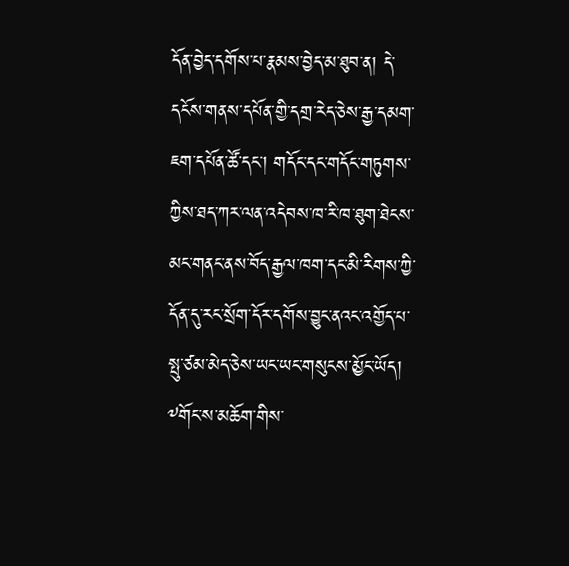དོན་བྱེད་དགོས་པ་རྣམས་བྱེད་མ་ཐུབ་ན། དེ་དངོས་གནས་དཔོན་གྱི་དགྲ་རེད་ཅེས་རྒྱ་དམག་ཇག་དཔོན་ཚོ་དང་། གདོང་དང་གདོང་གཏུགས་ཀྱིས་ཐད་ཀར་ལན་འདེབས་ཁ་རི་ཁ་ཐུག་ཐེངས་མང་གནང་ནས་བོད་རྒྱལ་ཁག་དང་མི་རིགས་ཀྱི་དོན་དུ་རང་སྲོག་དོར་དགོས་བྱུང་ནའང་འགྱོད་པ་སྤུ་ཙམ་མེད་ཅེས་ཡང་ཡང་གསུངས་མྱོང་ཡོད། ༸གོང་ས་མཆོག་གིས་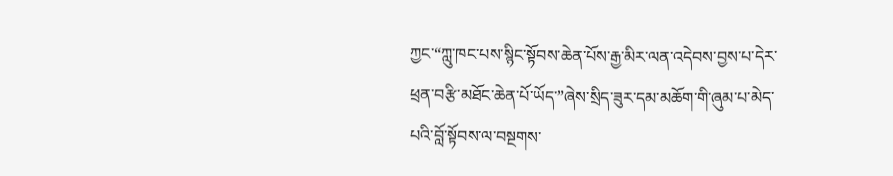ཀྱང་“ཀླུ་ཁང་པས་སྙིང་སྟོབས་ཆེན་པོས་རྒྱ་མིར་ལན་འདེབས་བྱས་པ་དེར་ཕྲན་བརྩི་མཐོང་ཆེན་པོ་ཡོད་”ཞེས་སྲིད་ཟུར་དམ་མཆོག་གི་ཞུམ་པ་མེད་པའི་བློ་སྟོབས་ལ་བསྔགས་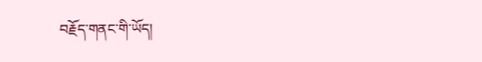བརྗོད་གནང་གི་ཡོད།